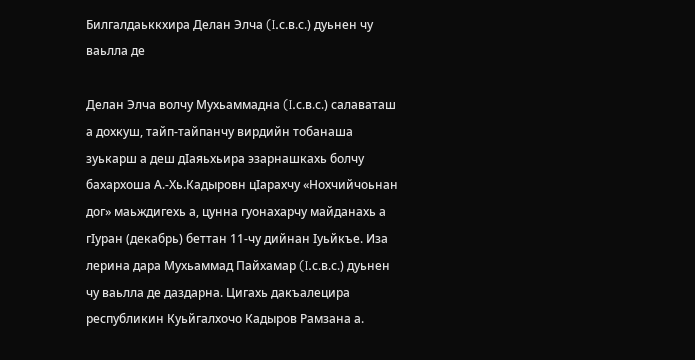Билгалдаьккхира Делан Элча (I.с.в.с.) дуьнен чу ваьлла де

Делан Элча волчу Мухьаммадна (I.с.в.с.) салаваташ а дохкуш, тайп-тайпанчу вирдийн тобанаша зуькарш а деш дIаяьхьира эзарнашкахь болчу бахархоша А.-Хь.Кадыровн цIарахчу «Нохчийчоьнан дог» маьждигехь а, цунна гуонахарчу майданахь а гIуран (декабрь) беттан 11-чу дийнан Iуьйкъе. Иза лерина дара Мухьаммад Пайхамар (I.с.в.с.) дуьнен чу ваьлла де даздарна. Цигахь дакъалецира республикин Куьйгалхочо Кадыров Рамзана а.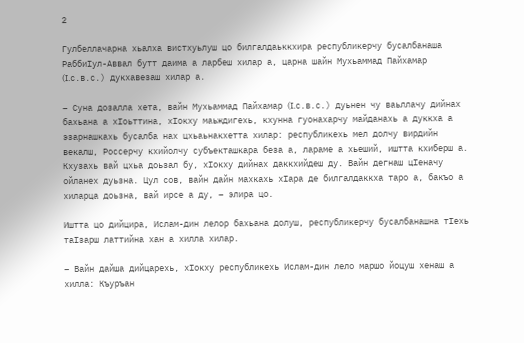2

Гулбеллачарна хьалха вистхуьлуш цо билгалдаьккхира республикерчу бусалбанаша РаббиIул-Аввал бутт даима а ларбеш хилар а, царна шайн Мухьаммад Пайхамар (I.с.в.с.) дукхавезаш хилар а.

– Суна дозалла хета, вайн Мухьаммад Пайхамар (I.с.в.с.) дуьнен чу ваьллачу дийнах бахьана а хIоьттина, хIокху маьждигехь, кхунна гуонахарчу майданахь а дуккха а эзарнашкахь бусалба нах цхьаьнакхетта хилар: республикехь мел долчу вирдийн векалш, Россерчу кхийолчу субъекташкара беза а, лараме а хьеший, иштта кхиберш а. Кхузахь вай цхьа доьзал бу, хIокху дийнах даккхийдеш ду. Вайн дегнаш цIеначу ойланех дуьзна. Цул сов, вайн дайн махкахь хIара де билгалдаккха таро а, бакъо а хиларца доьзна, вай ирсе а ду, – элира цо.

Иштта цо дийцира, Ислам-дин лелор бахьана долуш, республикерчу бусалбанашна тIехь таIзарш латтийна хан а хилла хилар.

– Вайн дайша дийцарехь, хIокху республикехь Ислам-дин лело маршо йоцуш хенаш а хилла: Къуръан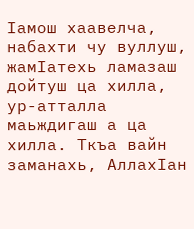Iамош хаавелча, набахти чу вуллуш, жамIатехь ламазаш дойтуш ца хилла, ур-атталла маьждигаш а ца хилла. Ткъа вайн заманахь, АллахIан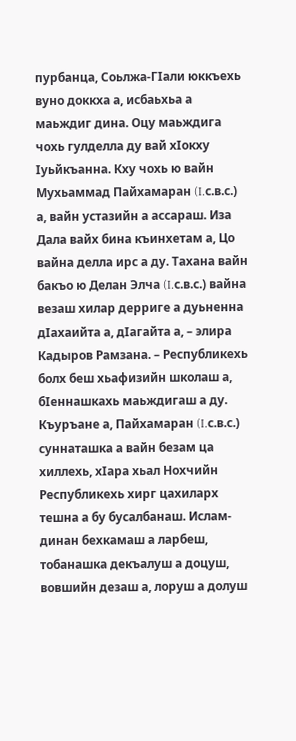пурбанца, Соьлжа-ГIали юккъехь вуно доккха а, исбаьхьа а маьждиг дина. Оцу маьждига чохь гулделла ду вай хIокху Iуьйкъанна. Кху чохь ю вайн Мухьаммад Пайхамаран (I.с.в.с.) а, вайн устазийн а ассараш. Иза Дала вайх бина къинхетам а, Цо вайна делла ирс а ду. Тахана вайн бакъо ю Делан Элча (I.с.в.с.) вайна везаш хилар дерриге а дуьненна дIахаийта а, дIагайта а, – элира Кадыров Рамзана. – Республикехь болх беш хьафизийн школаш а, бIеннашкахь маьждигаш а ду. Къуръане а, Пайхамаран (I.с.в.с.) суннаташка а вайн безам ца хиллехь, хIара хьал Нохчийн Республикехь хирг цахиларх тешна а бу бусалбанаш. Ислам-динан бехкамаш а ларбеш, тобанашка декъалуш а доцуш, вовшийн дезаш а, лоруш а долуш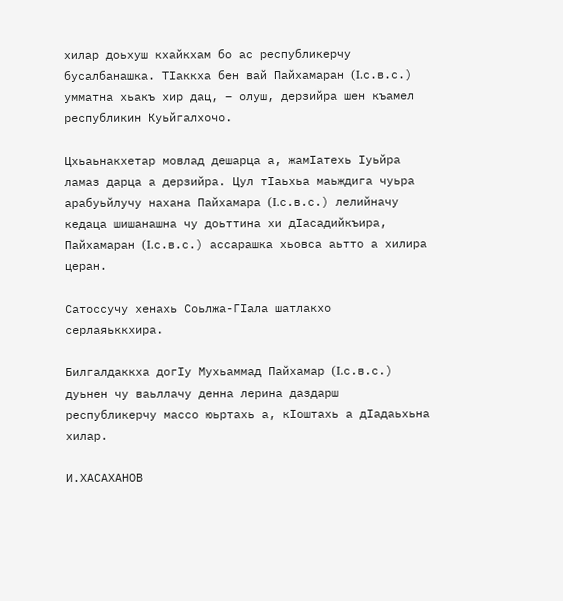хилар доьхуш кхайкхам бо ас республикерчу бусалбанашка. ТIаккха бен вай Пайхамаран (I.с.в.с.) умматна хьакъ хир дац, – олуш, дерзийра шен къамел республикин Куьйгалхочо.

Цхьаьнакхетар мовлад дешарца а, жамIатехь Iуьйра ламаз дарца а дерзийра. Цул тIаьхьа маьждига чуьра арабуьйлучу нахана Пайхамара (I.с.в.с.) лелийначу кедаца шишанашна чу доьттина хи дIасадийкъира, Пайхамаран (I.с.в.с.) ассарашка хьовса аьтто а хилира церан.

Сатоссучу хенахь Соьлжа-ГIала шатлакхо серлаяьккхира.

Билгалдаккха догIу Мухьаммад Пайхамар (I.с.в.с.) дуьнен чу ваьллачу денна лерина даздарш республикерчу массо юьртахь а, кIоштахь а дIадаьхьна хилар.

И.ХАСАХАНОВ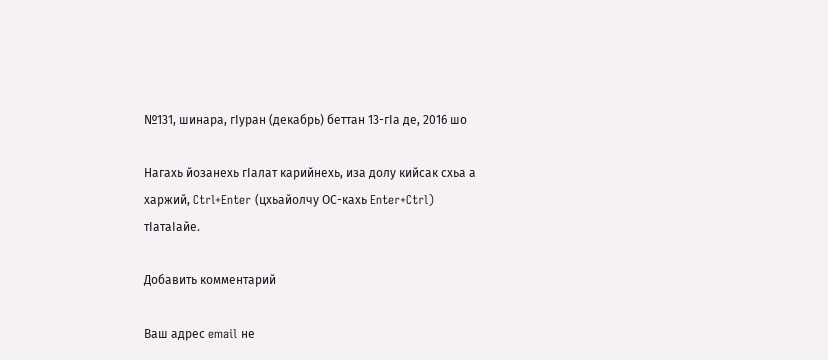№131, шинара, гIуран (декабрь) беттан 13-гIа де, 2016 шо

Нагахь йозанехь гIалат карийнехь, иза долу кийсак схьа а харжий, Ctrl+Enter (цхьайолчу ОС-кахь Enter+Ctrl) тIатаIайе.

Добавить комментарий

Ваш адрес email не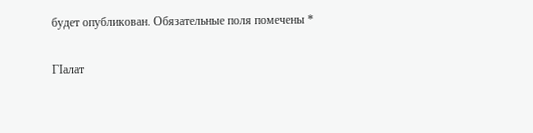будет опубликован. Обязательные поля помечены *

ГIалат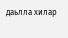даьлла хилар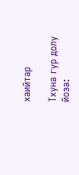хаийтар

Тхуна гур долу йоза: